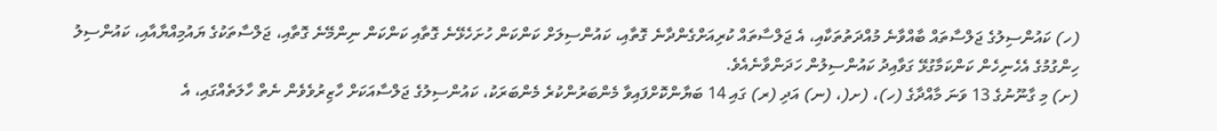(ހ) ކައުންސިލުގެ ޖަލްސާތައް ބާއްވާނެ މުއްދަތުތަކާއި، އެ ޖަލްސާތައް ކުރިއަށްގެންދާނެ ގޮތާއި، ކައުންސިލަށް ކަންކަން ހުށަހެޅޭނެ ގޮތާއި ކަންކަން ނިންމޭނެ ގޮތާއި، ޖަލްސާތަކުގެ ޔައުމިއްޔާއާއި، ކައުންސިލު ހިންގުމުގެ އެހެނިހެން ކަންކަމާގުޅޭ ގަވާއިދު ކައުންސިލުން ހަދަންވާނެއެވެ.
(ށ) މި ގާނޫނުގެ 13 ވަނަ މާއްދާގެ (ހ)، (ށ(، (ނ) އަދި (ރ) ގައި 14 ބަޔާންކޮށްފައިވާ މެންބަރުންކުރެ މެންބަރަކު، ކައުންސިލުގެ ޖަލްސާއަކަށް ހާޒިރުވެވެން ނެތް ހާލަތެއްގައި، އެ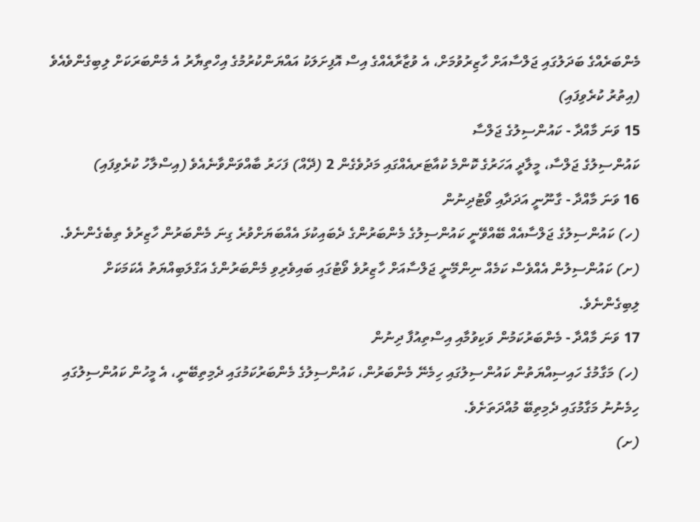މެންބަރެއްގެ ބަދަލުގައި ޖަލްސާއަށް ހާޒިރުވުމަށް، އެ ވުޒާރާއެއްގެ އިސް އޮފިށަލަކު އައްޔަންކުރުމުގެ އިހްތިޔާރު އެ މެންބަރަކަށް ލިބިގެންވެއެވެ (އިތުރު ކުރެވިފައި)
15 ވަނަ މާއްދާ - ކައުންސިލުގެ ޖަލްސާ
ކައުންސިލުގެ ޖަލްސާ، މީލާދީ އަހަރުގެ ކޮންމެ ކުއާޓަރއެއްގައި މަދުވެގެން 2 (ދޭއް) ފަހަރު ބާއްވަންވާނެއެވެ (އިސްލާހު ކުރެވިފައި)
16 ވަނަ މާއްދާ - ގާނޫނީ އަދަދާއި ވޯޓުދިނުން
(ހ) ކައުންސިލުގެ ޖަލްސާއެއް ބޭއްވޭނީ ކައުންސިލުގެ މެންބަރުންގެ ދެބައިކުޅަ އެއްބަޔަށްވުރެ ގިނަ މެންބަރުން ހާޒިރުވެ ތިބެގެންނެވެ.
(ށ) ކައުންސިލުން އެއްވެސް ކަމެއް ނިންމޭނީ ޖަލްސާއަށް ހާޒިރުވެ ވޯޓުގައި ބައިވެރިވި މެންބަރުންގެ އަގްލަބިއްޔަތު އެކަމަކަށް ލިބިގެންނެވެ.
17 ވަނަ މާއްދާ - މެންބަރުކަމުން ވަކިވުމާއި އިސްތިއުފާ ދިނުން
(ހ) މަގާމުގެ ހައިސިއްޔަތުން ކައުންސިލުގައި ހިމެނޭ މެންބަރުން، ކައުންސިލުގެ މެންބަރުކަމުގައި ދެމިތިބޭނީ، އެ މީހުން ކައުންސިލުގައި ހިމެނުނު މަގާމުގައި ދެމިތިބޭ މުއްދަތަށެވެ.
(ށ)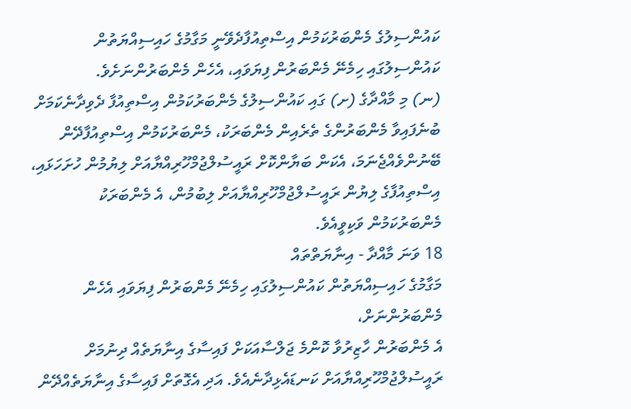ކައުންސިލުގެ މެންބަރުކަމުން އިސްތިއުފާދެވޭނީ މަގާމުގެ ހައިސިއްޔަތުން ކައުންސިލުގައި ހިމެނޭ މެންބަރުން ފިޔަވައި، އެހެން މެންބަރުންނަށެވެ.
(ނ) މި މާއްދާގެ (ށ) ގައި ކައުންސިލުގެ މެންބަރުކަމުން އިސްތިއުފާ ދެވިދާނެކަމަށް ބުނެފައިވާ މެންބަރުންގެ ތެރެއިން މެންބަރަކު، މެންބަރުކަމުން އިސްތިއުފާދޭން ބޭނުންވެއްޖެނަމަ، އެކަން ބަޔާންކޮށް ރައީސުލްޖުމްހޫރިއްޔާއަށް ލިޔުމުން ހުށަހަޅައި، އިސްތިއުފާގެ ލިޔުން ރައީސުލްޖުމްހޫރިއްޔާއަށް ލިބުމުން، އެ މެންބަރަކު މެންބަރުކަމުން ވަކިވީއެވެ.
18 ވަނަ މާއްދާ - އިނާޔަތްތައް
މަގާމުގެ ހައިސިއްޔަތުން ކައުންސިލުގައި ހިމެނޭ މެންބަރުން ފިޔަވައި އެހެން މެންބަރުންނަށް،
އެ މެންބަރުން ހާޒިރުވާ ކޮންމެ ޖަލްސާއަކަށް ފައިސާގެ އިނާޔަތެއް ދިނުމަށް ރައީސުލްޖުމްހޫރިއްޔާއަށް ކަނޑައެޅިދާނެއެވެ. އަދި އެގޮތަށް ފައިސާގެ އިނާޔަތެއްދޭން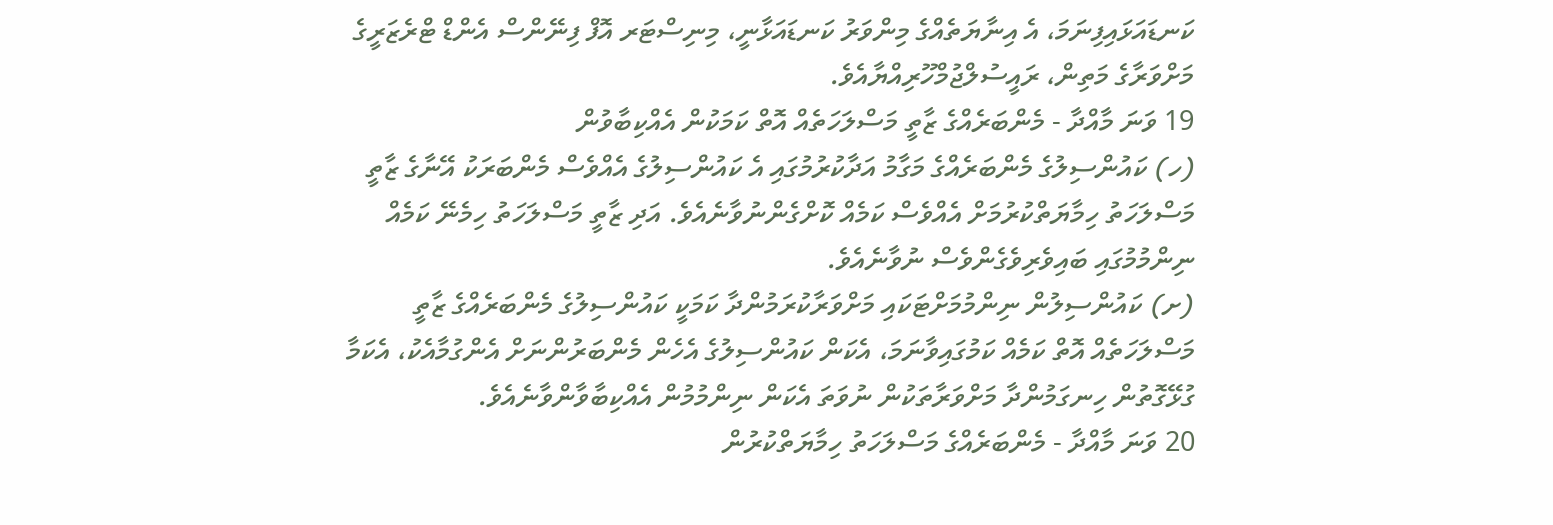ކަނޑައަޅައިފިނަމަ، އެ އިނާޔަތެއްގެ މިންވަރު ކަނޑައަޅާނީ، މިނިސްޓަރ އޮފް ފިނޭންސް އެންޑް ޓްރެޒަރީގެ މަށްވަރާގެ މަތިން، ރައީސުލްޖުމްހޫރިއްޔާއެވެ.
19 ވަނަ މާއްދާ - މެންބަރެއްގެ ޒާތީ މަސްލަހަތެއް އޮތް ކަމަކުން އެއްކިބާވުން
(ހ) ކައުންސިލުގެ މެންބަރެއްގެ މަގާމު އަދާކުރުމުގައި އެ ކައުންސިލުގެ އެއްވެސް މެންބަރަކު އޭނާގެ ޒާތީ މަސްލަހަތު ހިމާޔަތްކުރުމަށް އެއްވެސް ކަމެއް ކޮށްގެންނުވާނެއެވެ. އަދި ޒާތީ މަސްލަހަތު ހިމެނޭ ކަމެއް ނިންމުމުގައި ބައިވެރިވެގެންވެސް ނުވާނެއެވެ.
(ށ) ކައުންސިލުން ނިންމުމަށްޓަކައި މަށްވަރާކުރަމުންދާ ކަމަކީ ކައުންސިލުގެ މެންބަރެއްގެ ޒާތީ މަސްލަހަތެއް އޮތް ކަމެއް ކަމުގައިވާނަމަ، އެކަން ކައުންސިލުގެ އެހެން މެންބަރުންނަށް އެންގުމާއެކު، އެކަމާ ގުޅޭގޮތުން ހިނގަމުންދާ މަށްވަރާތަކުން ނުވަތަ އެކަން ނިންމުމުން އެއްކިބާވާންވާނެއެވެ.
20 ވަނަ މާއްދާ - މެންބަރެއްގެ މަސްލަހަތު ހިމާޔަތްކުރުން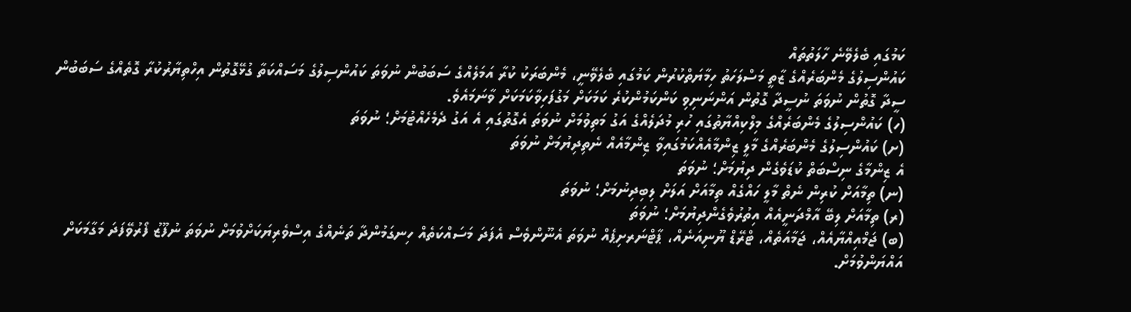ކަމުގައި ބެލެވޭނެ ހާލަތުތައް
ކައުންސިލުގެ މެންބަރެއްގެ ޒާތީ މަސްލަހަތު ހިމާޔަތްކުރުން ކަމުގައި ބެލެވޭނީ، މެންބަރަކު ކުރާ އަމަލެއްގެ ސަބަބުން ނުވަތަ ކައުންސިލުގެ މަސައްކަތާ ގުޅޭގޮތުން އިހްތިޔާރުކުރާ ގޮތެއްގެ ސަބަބުން ސީދާ ގޮތުން ނުވަތަ ނުސީދާ ގޮތުން އަންނަނިވި ކަންކަމުންކުރެ ކަމަކަށް މަގުފަހިވާކަމަކަށް ވާނަމައެވެ.
(ހ) ކައުންސިލުގެ މެންބަރެއްގެ މިލްކިއްޔާތުގައި ހުރި މުދަލެއްގެ އަގު މަތިވުމަށް ނުވަތަ އެގޮތުގައި އެ އަގު ދެމެހެއްޓުމަށް؛ ނުވަތަ
(ށ) ކައުންސިލުގެ މެންބަރެއްގެ މާލީ ޒިންމާއެއްކަމުގައިވާ ޒިންމާއެއް ނެތިދިޔުމަށް ނުވަތަ
އެ ޒިންމާގެ ނިސްބަތް ކުޑަވެގެން ދިޔުމަށް؛ ނުވަތަ
(ނ) ތިމާއަށް ކުރިން ނެތް މާލީ ހައްގެއް ތިމާއަށް އަލަށް ލިބިދިނުމަށް؛ ނުވަތަ
(ރ) ތިމާއަށް ލިބޭ އާމްދަނީއެއް އިތުރުވެގެންދިޔުމަށް؛ ނުވަތަ
(ބ) ޖަމްއިއްޔާއެއް، ޖަމާއަތެއް، ޓްރޭޑް ޔޫނިއަނެއް، ޕާޓްނަރށިޕެއް ނުވަތަ އެނޫންވެސް އެފަދަ މަސައްކަތެއް ހިނގަމުންދާ ތަނެއްގެ އިސްވެރިޔަކަށްވުމަށް ނުވަތަ ނުފޫޒު ފޯރުވޭފަދަ މަގާމަކަށް އައްޔަންވުމަށް.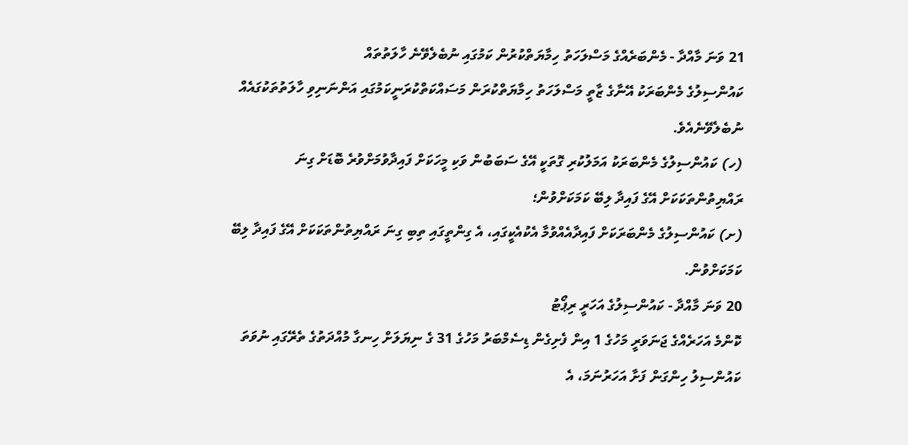21 ވަނަ މާއްދާ - މެންބަރެއްގެ މަސްލަހަތު ހިމާޔަތްކުރުން ކަމުގައި ނުބެލެވޭނެ ހާލަތުތައް
ކައުންސިލުގެ މެންބަރަކު އޭނާގެ ޒާތީ މަސްލަހަތު ހިމާޔަތްކުރަން މަސައްކަތްކުރަނީކަމުގައި އަންނަނިވި ހާލަތުތަކުގައެއް ނުބެލެވޭނެއެވެ.
(ހ) ކައުންސިލުގެ މެންބަރަކު އަމަލުކުރި ގޮތަކީ އޭގެ ސަބަބުން ވަކި މީހަކަށް ފައިދާވުމަށްވުރެ ބޮޑަށް ގިނަ ރައްޔިތުންތަކަކަށް އޭގެ ފައިދާ ލިބޭ ކަމަކަށްވުން؛
(ށ) ކައުންސިލުގެ މެންބަރަކަށް ފައިދާއެއްވުމާ އެކުއެކީގައި، އެ ގިންތީގައި ތިބި ގިނަ ރައްޔިތުންތަކަކަށް އޭގެ ފައިދާ ލިބޭ ކަމަކަށްވުން.
20 ވަނަ މާއްދާ - ކައުންސިލުގެ އަހަރީ ރިޕޯޓު
ކޮންމެ އަހަރެއްގެ ޖަނަވަރީ މަހުގެ 1 އިން ފެށިގެން ޑިސެމްބަރު މަހުގެ 31 ގެ ނިޔަލަށް ހިނގާ މުއްދަތުގެ ތެރޭގައި ނުވަތަ ކައުންސިލު ހިންގަން ފަށާ އަހަރުނަމަ، އެ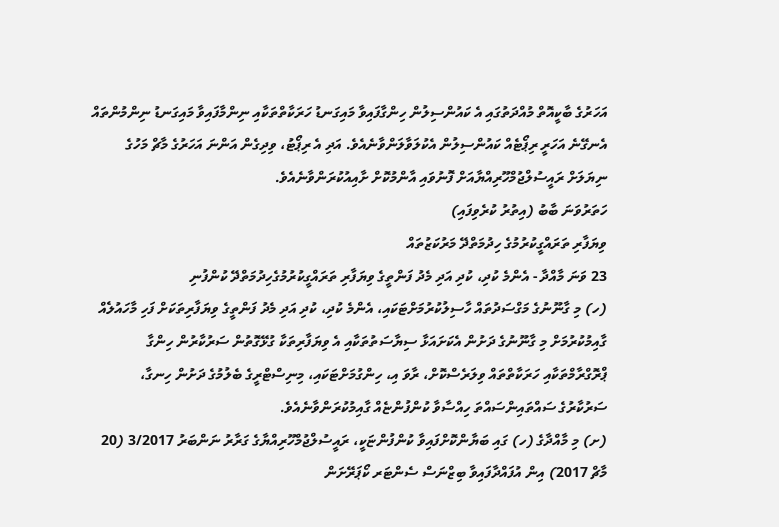އަހަރުގެ ބާކީއޮތް މުއްދަތުގައި އެ ކައުންސިލުން ހިންގާފައިވާ މައިގަނޑު ހަރަކާތްތަކާއި ނިންމާފައިވާ މައިގަނޑު ނިންމުންތައް އެނގޭނެ އަހަރީ ރިޕޯޓެއް ކައުންސިލުން އެކުލަވާލަންވާނެއެވެ. އަދި އެ ރިޕޯޓު، ވިދިގެން އަންނަ އަހަރުގެ މާޗް މަހުގެ ނިޔަލަށް ރައީސުލްޖުމްހޫރިއްޔާއަށް ފޮނުވައި އާންމުކޮށް ށާއިއުކުރަންވާނެއެވެ.
ހަތަރުވަނަ ބާބު (އިތުރު ކުރެވިފައި)
ވިޔަފާރި ތަރައްގީކުރުމުގެ ހިދުމަތްދޭ މަރުކަޒުތައް
23 ވަނަ މާއްދާ - އެންމެ ކުދި، ކުދި އަދި މެދު ފަންތީގެ ވިޔަފާރި ތަރައްގީކުރުމުގެހިދުމަތްދޭ ކުންފުނި
(ހ) މި ގާނޫނުގެ މަގްސަދުތައް ހާސިލުކުރުމަށްޓަކައި، އެންމެ ކުދި، ކުދި އަދި މެދު ފަންތީގެ ވިޔަފާރިތަކަށް ފަހި މާހައުލެއް ގާއިމުކުރުމަށް މި ގާނޫނުގެ ދަށުން އެކަށައަޅާ ސިޔާސަތުތަކާއި އެ ވިޔަފާރިތަކާ ގުޅޭގޮތުން ސަރުކާރުން ހިންގާ ޕްރޮގްރާމްތަކާއި ހަރަކާތްތައް ވިލަރެސްކޮށް، ރާވަ އި، ހިންގުމަށްޓަކައި، މިނިސްޓްރީގެ ބެލުމުގެ ދަށުން ހިނގާ، ސަރުކާރުގެ ސައްތައިންސައްތަ ހިއްސާވާ ކުންފުންޏެއް ގާއިމުކުރަންވާނެއެވެ.
(ށ) މި މާއްދާގެ (ހ) ގައި ބަޔާންކޮށްފައިވާ ކުންފުންޏަކީ، ރައީސުލްޖުމްހޫރިއްޔާގެ ގަރާރު ނަންބަރު 3/2017 (20 މާޗް 2017) އިން އުފައްދާފައިވާ ބިޒްނަސް ސެންޓަރ ކޯޕަރޭށަން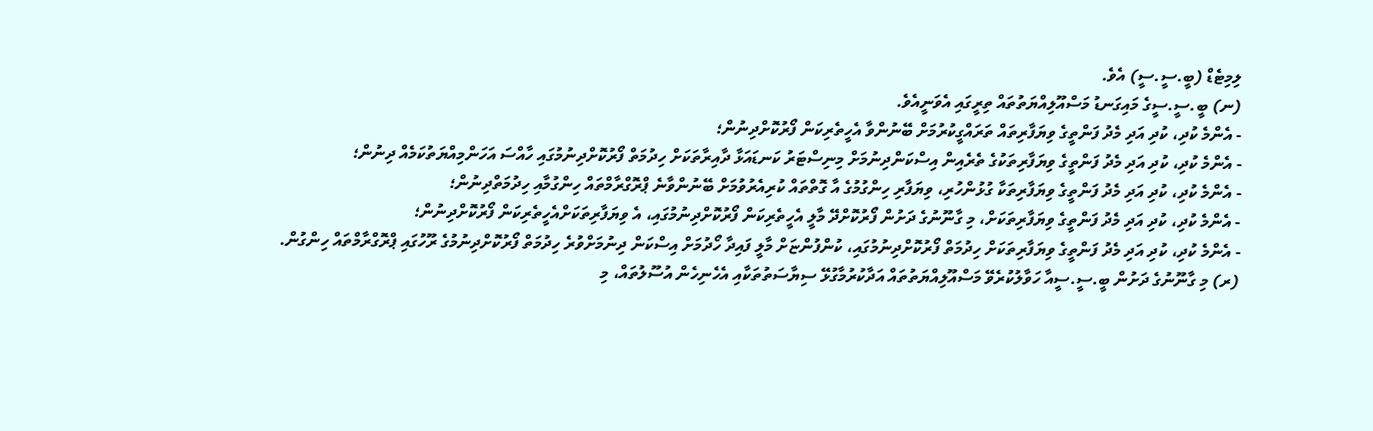ލިމިޓެޑް (ބީ.ސީ.ސީ) އެވެ.
(ނ) ބީ.ސީ.ސީގެ މައިގަނޑު މަސްއޫލިއްޔަތުތައް ތިރީގައި އެވަނީއެވެ.
- އެންމެ ކުދި، ކުދި އަދި މެދު ފަންތީގެ ވިޔަފާރިތައް ތަރައްގީކުރުމަށް ބޭނުންވާ އެހީތެރިކަން ފޯރުކޮށްދިނުން؛
- އެންމެ ކުދި، ކުދި އަދި މެދު ފަންތީގެ ވިޔަފާރިތަކުގެ ތެރެއިން އިސްކަންދިނުމަށް މިނިސްޓަރު ކަނޑައަޅާ ދާއިރާތަކަށް ހިދުމަތް ފޯރުކޮށްދިނުމުގައި ހާއްސަ އަހަންމިއްޔަތުކަމެއް ދިނުން؛
- އެންމެ ކުދި، ކުދި އަދި މެދު ފަންތީގެ ވިޔަފާރިތަކާ ގުޅުންހުރި، ވިޔަފާރި ހިންގުމުގެ އާ ގޮތްތައް ކުރިއެރުވުމަށް ބޭނުންވާނެ ޕްރޮގްރާމްތައް ހިންގުމާއި ހިދުމަތްދިނުން؛
- އެންމެ ކުދި، ކުދި އަދި މެދު ފަންތީގެ ވިޔަފާރިތަކަށް، މި ގާނޫނުގެ ދަށުން ފޯރުކޮށްދޭ މާލީ އެހީތެރިކަން ފޯރުކޮށްދިނުމުގައި، އެ ވިޔަފާރިތަކަށްއެހީތެރިކަން ފޯރުކޮށްދިނުން؛
- އެންމެ ކުދި، ކުދި އަދި މެދު ފަންތީގެ ވިޔަފާރިތަކަށް ހިދުމަތް ފޯރުކޮށްދިނުމުގައި، ކުންފުންޏަށް މާލީ ފައިދާ ހޯދުމަށް އިސްކަން ދިނުމަށްވުރެ ހިދުމަތް ފޯރުކޮށްދިނުމުގެ ރޫހުގައި ޕްރޮގްރާމްތައް ހިންގުން.
(ރ) މި ގާނޫނުގެ ދަށުން ބީ.ސީ.ސީއާ ހަވާލުކުރެވޭ މަސްއޫލިއްޔަތުތައް އަދާކުރުމާގުޅޭ ސިޔާސަތުތަކާއި އެހެނިހެން އުސޫލުތައް، މި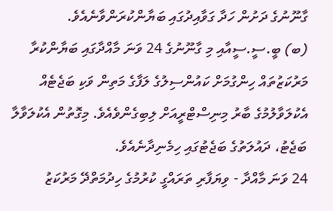ގާނޫނުގެ ދަށުން ހަދާ ގަވާއިދުގައި ބަޔާންކުރަންވާނެއެވެ.
(ބ) ބީ.ސީ.ސީއާއި މި ގާނޫނުގެ 24 ވަނަ މާއްދާގައި ބަޔާންކުރާ މަރުކަޒުތައް ހިންގުމަށް ކައުންސިލުގެ ލަފާގެ މަތިން ވަކި ބަޖެޓެއް އެކުލަވާލުމުގެ ބާރު މިނިސްޓްރީއަށް ލިބިގެންވެއެވެ. މިގޮތުން އެކުލަވާލާ ބަޖެޓު، ދައުލަތުގެ ބަޖެޓުގައި ހިމެނިދާނެއެވެ.
24 ވަނަ މާއްދާ - ވިޔަފާރި ތަރައްގީ ކުރުމުގެ ހިދުމަތްދޭ މަރުކަޒު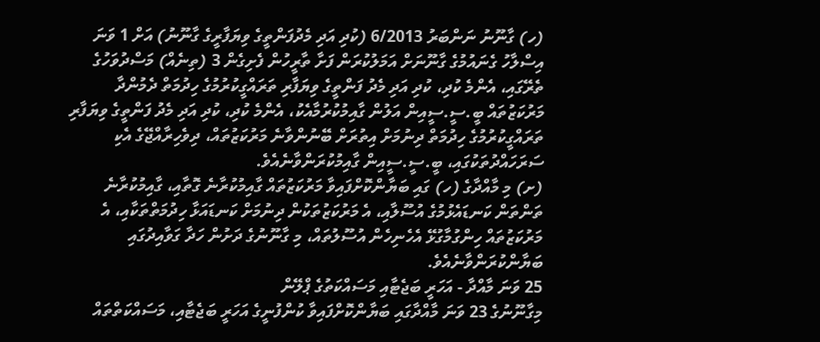(ހ) ގާނޫނު ނަންބަރު 6/2013 (ކުދި އަދި މެދުފަންތީގެ ވިޔަފާރީގެ ގާނޫނު) އަށް 1 ވަނަ އިސްލާހު ގެނައުމުގެ ގާނޫނަށް އަމަލުކުރަން ފަށާ ތާރީހުން ފެށިގެން 3 (ތިނެއް) މަސްދުވަހުގެ ތެރޭގައި، އެންމެ ކުދި، ކުދި އަދި މެދު ފަންތީގެ ވިޔަފާރި ތަރައްގީކުރުމުގެ ހިދުމަތް ދެމުންދާ މަރުކަޒުތައް ބީ.ސީ.ސީއިން އަލުން ގާއިމުކުރުމާއެކު، އެންމެ ކުދި، ކުދި އަދި މެދު ފަންތީގެ ވިޔަފާރި ތަރައްގީކުރުމުގެ ހިދުމަތް ދިނުމަށް އިތުރަށް ބޭނުންވާނެ މަރުކަޒުތައް، ދިވެހިރާއްޖޭގެ އެކި ސަރަހައްދުތަކުގައި، ބީ.ސީ.ސީއިން ގާއިމުކުރަންވާނެއެވެ.
(ށ) މި މާއްދާގެ (ހ) ގައި ބަޔާންކޮށްފައިވާ މަރުކަޒުތައް ގާއިމުކުރާނެ ގޮތާއި، ގާއިމުކުރާނެ ތަންތަން ކަނޑައެޅުމުގެ އުސޫލާއި، އެ މަރުކަޒުތަކުން ދިނުމަށް ކަނޑައަޅާ ހިދުމަތްތަކާއި، އެ މަރުކަޒުތައް ހިންގުމާގުޅޭ އެހެނިހެން އުސޫލުތައް، މި ގާނޫނުގެ ދަށުން ހަދާ ގަވާއިދުގައި ބަޔާންކުރަންވާނެއެވެ.
25 ވަނަ މާއްދާ - އަހަރީ ބަޖެޓާއި މަސައްކަތުގެ ޕްލޭން
މިގާނޫނުގެ 23 ވަނަ މާއްދާގައި ބަޔާންކޮށްފައިވާ ކުންފުނީގެ އަހަރީ ބަޖެޓާއި، މަސައްކަތްތައް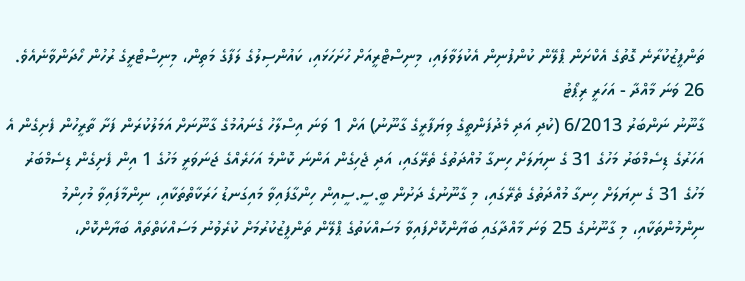ތަންފީޒުކުރާނެ ގޮތުގެ އެކްށަން ޕްލޭން ކުންފުނިން އެކުލަވާލައި، މިނިސްޓްރީއަށް ހުށަހަޅައި، ކައުންސިލުގެ ލަފާގެ މަތިން، މިނިސްޓްރީގެ ރުހުން ހޯދަންވާނެއެވެ.
26 ވަނަ މާއްދާ - އަހަރީ ރިޕޯޓު
ގާނޫނު ނަންބަރު 6/2013 (ކުދި އަދި މެދުފަންތީގެ ވިޔަފާރީގެ ގާނޫނު) އަށް 1 ވަނަ އިސްލާހު ގެނައުމުގެ ގާނޫނަށް އަމަލުކުރަން ފަށާ ތާރީހުން ފެށިގެން އެ އަހަރުގެ ޑިސެމްބަރު މަހުގެ 31 ގެ ނިޔަލަށް ހިނގާ މުއްދަތުގެ ތެރޭގައި، އަދި ޖެހިގެން އަންނަ ކޮންމެ އަހަރެއްގެ ޖަނަވަރީ މަހުގެ 1 އިން ފެށިގެން ޑިސެމްބަރު މަހުގެ 31 ގެ ނިޔަލަށް ހިނގާ މުއްދަތުގެ ތެރޭގައި، މި ގާނޫނުގެ ދަށުން ބީ.ސީ.ސީއިން ހިންގާފައިވާ މައިގަނޑު ހަރަކާތްތަކާއި، ނިންމާފައިވާ މުހިންމު ނިންމުންތަކާއި، މި ގާނޫނުގެ 25 ވަނަ މާއްދާގައި ބަޔާންކޮށްފައިވާ މަސައްކަތުގެ ޕްލޭން ތަންފީޒުކުރުމަށް ކުރެވުނު މަސައްކަތްތައް ބަޔާންކޮށް،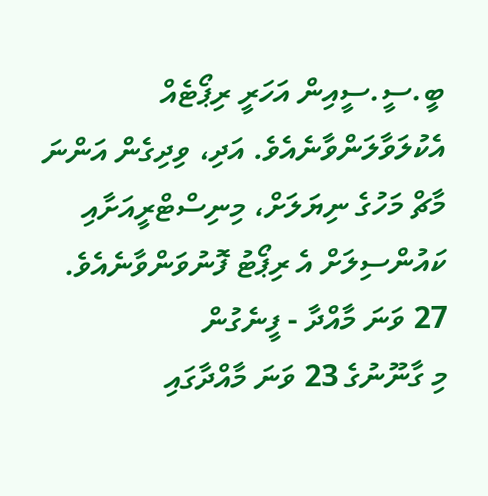ބީ.ސީ.ސީއިން އަހަރީ ރިޕޯޓެއް އެކުލަވާލަންވާނެއެވެ. އަދި، ވިދިގެން އަންނަ މާޗް މަހުގެ ނިޔަލަށް، މިނިސްޓްރީއަށާއި ކައުންސިލަށް އެ ރިޕޯޓު ފޮނުވަންވާނެއެވެ.
27 ވަނަ މާއްދާ - ފީނެގުން
މި ގާނޫނުގެ 23 ވަނަ މާއްދާގައި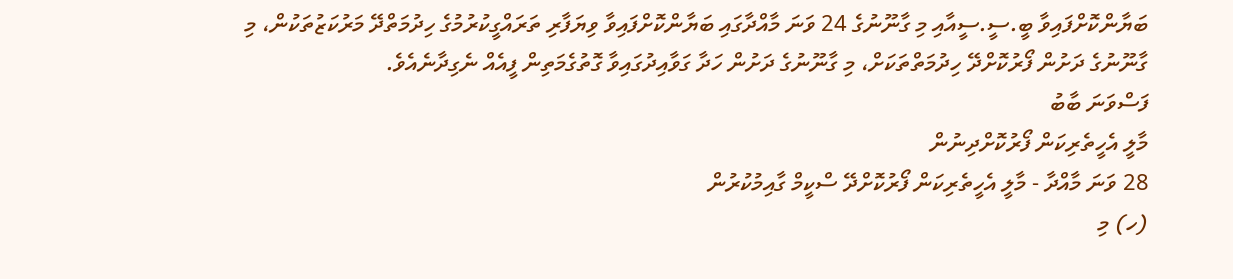ބަޔާންކޮށްފައިވާ ބީ.ސީ.ސީއާއި މި ގާނޫނުގެ 24 ވަނަ މާއްދާގައި ބަޔާންކޮށްފައިވާ ވިޔަފާރި ތަރައްގީކުރުމުގެ ހިދުމަތްދޭ މަރުކަޒުތަކުން، މި ގާނޫނުގެ ދަށުން ފޯރުކޮށްދޭ ހިދުމަތްތަކަށް، މި ގާނޫނުގެ ދަށުން ހަދާ ގަވާއިދުގައިވާ ގޮތުގެމަތިން ފީއެއް ނެގިދާނެއެވެ.
ފަސްވަނަ ބާބު
މާލީ އެހީތެރިކަން ފޯރުކޮށްދިނުން
28 ވަނަ މާއްދާ - މާލީ އެހީތެރިކަން ފޯރުކޮށްދޭ ސްކީމް ގާއިމުކުރުން
(ހ) މި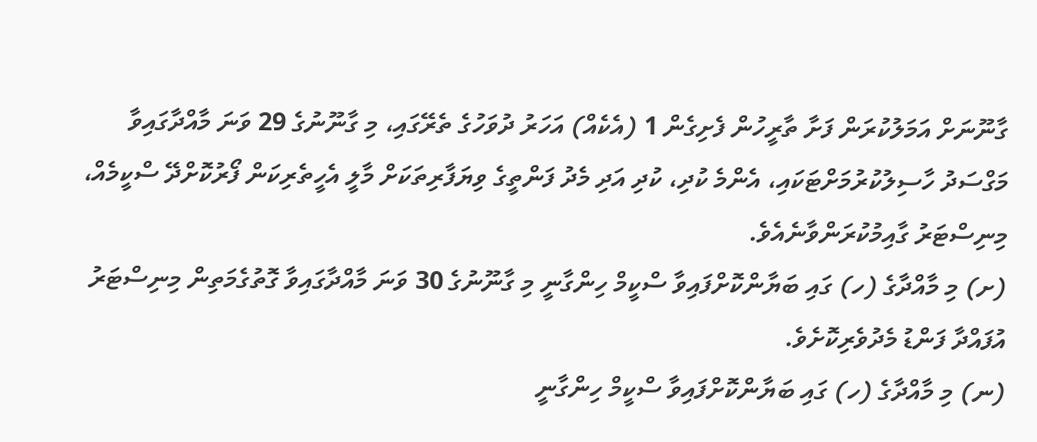ގާނޫނަށް އަމަލުކުރަން ފަށާ ތާރީހުން ފެށިގެން 1 (އެކެއް) އަހަރު ދުވަހުގެ ތެރޭގައި، މި ގާނޫނުގެ 29 ވަނަ މާއްދާގައިވާ މަގްސަދު ހާސިލުކުރުމަށްޓަކައި، އެންމެ ކުދި، ކުދި އަދި މެދު ފަންތީގެ ވިޔަފާރިތަކަށް މާލީ އެހީތެރިކަން ފޯރުކޮށްދޭ ސްކީމެއް، މިނިސްޓަރު ގާއިމުކުރަންވާނެއެވެ.
(ށ) މި މާއްދާގެ (ހ) ގައި ބަޔާންކޮށްފައިވާ ސްކީމް ހިންގާނީ މި ގާނޫނުގެ 30 ވަނަ މާއްދާގައިވާ ގޮތުގެމަތިން މިނިސްޓަރު އުފައްދާ ފަންޑު މެދުވެރިކޮށެވެ.
(ނ) މި މާއްދާގެ (ހ) ގައި ބަޔާންކޮށްފައިވާ ސްކީމް ހިންގާނީ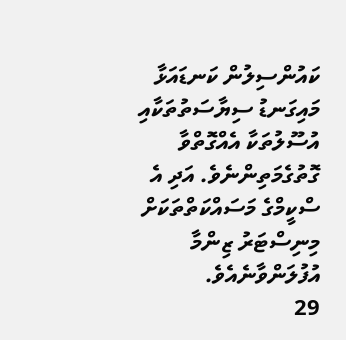ކައުންސިލުން ކަނޑައަޅާ މައިގަނޑު ސިޔާސަތުތަކާއި އުސޫލުތަކާ އެއްގޮތްވާ ގޮތުގެމަތިންނެވެ. އަދި އެ ސްކީމްގެ މަސައްކަތްތަކަށް މިނިސްޓަރު ޒިންމާ އުފުލަންވާނެއެވެ.
29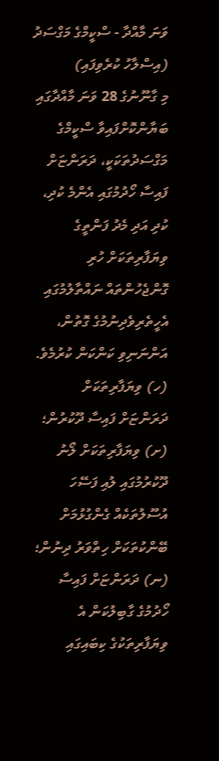ވަނަ މާއްދާ - ސްކީމްގެ މަގްސަދު (އިސްލާހު ކުރެވިފައި)
މި ގާނޫނުގެ 28 ވަނަ މާއްދާގައި ބަޔާންކޮށްފައިވާ ސްކީމްގެ މަގްސަދުތަކަކީ، ދަރަންޏަށް ފައިސާ ހޯދުމުގައި އެންމެ ކުދި، ކުދި އަދި މެދު ފަންތީގެ ވިޔަފާރިތަކަށް ހުރި ގޮންޖެހުންތައް ނައްތާލުމުގައި އެހީތެރިވެދިނުމުގެ ގޮތުން، އަންނަނިވި ކަންކަން ކުރުމެވެ.
(ހ) ވިޔަފާރިތަކަށް ދަރަންޏަށް ފައިސާ ދޫކުރުން؛
(ށ) ވިޔަފާރިތަކަށް ލޯނު ދޫކުރުމުގައި ލުއި ފަސޭހަ އުސޫލުތަކެއް ގެންގުޅުމަށް ބޭންކުތަކަށް ހިތްވަރު ދިނުން؛
(ނ) ދަރަންޏަށް ފައިސާ ހޯދުމުގެ ގާބިލުކަން އެ ވިޔަފާރިތަކުގެ ކިބައިގައި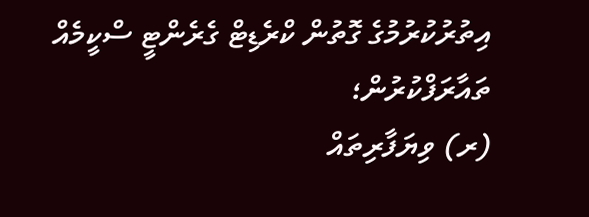އިތުރުކުރުމުގެ ގޮތުން ކްރެޑިޓް ގެރެންޓީ ސްކީމެއް ތައާރަފްކުރުން؛
(ރ) ވިޔަފާރިތައް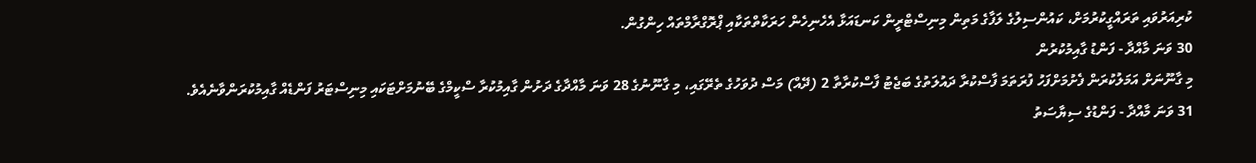ކުރިއަރުވައި ތަރައްގީކުރުމަށް، ކައުންސިލުގެ ލަފާގެ މަތިން މިނިސްޓްރީން ކަނޑައަޅާ އެހެނިހެން ހަރަކާތްތަކާއި ޕްރޮގްރާމްތައް ހިންގުން.
30 ވަނަ މާއްދާ - ފަންޑު ގާއިމުކުރުން
މި ގާނޫނަށް އަމަލުކުރަން ފެށުމަށްފަހު ފުރަތަމަ ފާސްކުރާ ދައުލަތުގެ ބަޖެޓު ފާސްކުރާތާ 2 (ދޭއް) މަސް ދުވަހުގެ ތެރޭގައި، މި ގާނޫނުގެ 28 ވަނަ މާއްދާގެ ދަށުން ގާއިމުކުރާ ސްކީމްގެ ބޭނުމަށްޓަކައި މިނިސްޓަރު ފަންޑެއް ގާއިމުކުރަންވާނެއެވެ.
31 ވަނަ މާއްދާ - ފަންޑުގެ ސިޔާސަތު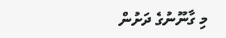މި ގާނޫނުގެ ދަށުން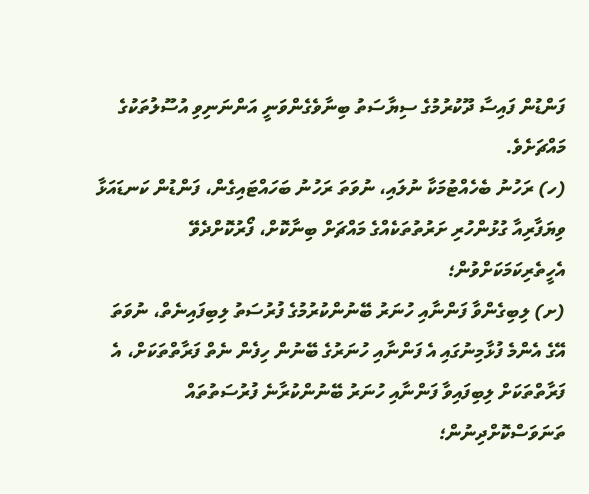ފަންޑުން ފައިސާ ދޫކުރުމުގެ ސިޔާސަތު ބިނާވެގެންވަނީ އަންނަނިވި އުސޫލުތަކުގެ މައްޗަށެވެ.
(ހ) ރަހުނު ބެހެއްޓުމަކާ ނުލައި، ނުވަތަ ރަހުނު ބަހައްޓައިގެން، ފަންޑުން ކަނޑައަޅާ ވިޔަފާރިއާ ގުޅުންހުރި ށަރުތުތަކެއްގެ މައްޗަށް ބިނާކޮށް، ފޯރުކޮށްދެވޭ އެހީތެރިކަމަކަށްވުން؛
(ށ) ލިބިގެންވާ ފަންނާއި ހުނަރު ބޭނުންކުރުމުގެ ފުރުސަތު ލިބިފައިނެތް، ނުވަތަ އޭގެ އެންމެ ފުޅާމިނުގައި އެ ފަންނާއި ހުނަރުގެ ބޭނުން ހިފެން ނެތް ފަރާތްތަކަށް، އެ ފަރާތްތަކަށް ލިބިފައިވާ ފަންނާއި ހުނަރު ބޭނުންކުރާނެ ފުރުސަތުތައް ތަނަވަސްކޮށްދިނުން؛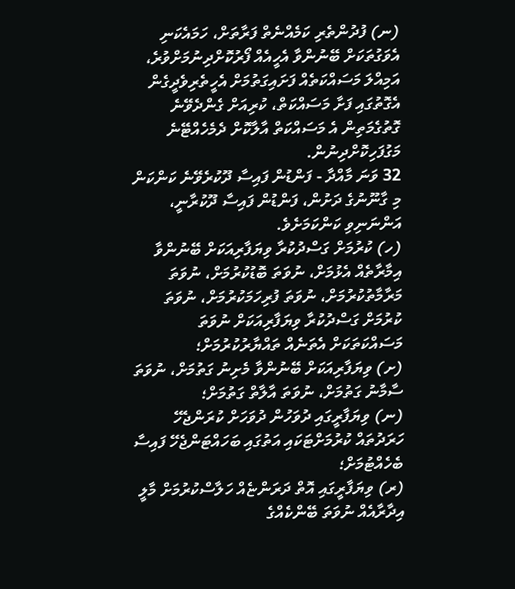(ނ) ފުދުންތެރި ކަމެއްނެތް ފަރާތަށް، ހަމައެކަނި އެވަގުތަކަށް ބޭނުންވާ އެހީއެއް ފޯރުކޮށްދިނުމަށްވުރެ، އަމިއްލަ މަސައްކަތެއް ފަށައިގަތުމަށް އެހީތެރިވެދީގެން އެގޮތުގައި ފަށާ މަސައްކަތް، ކުރިއަށް ގެންދެވޭނެ ގޮތުގެމަތިން އެ މަސައްކަތް އާލާކޮށް ދެމެހެއްޓޭނެ މަގުފަހިކޮށްދިނުން.
32 ވަނަ މާއްދާ - ފަންޑުން ފައިސާ ދޫކުރެވޭނެ ކަންކަން
މި ގާނޫނުގެ ދަށުން، ފަންޑުން ފައިސާ ދޫކުރާނީ، އަންނަނިވި ކަންކަމަށެވެ.
(ހ) ކުރުމަށް ގަސްދުކުރާ ވިޔަފާރިއަކަށް ބޭނުންވާ އިމާރާތެއް އެޅުމަށް، ނުވަތަ ބޮޑުކުރުމަށް، ނުވަތަ މަރާމާތުކުރުމަށް، ނުވަތަ ފުރިހަމަކުރުމަށް، ނުވަތަ ކުރުމަށް ގަސްދުކުރާ ވިޔަފާރިއަކަށް ނުވަތަ މަސައްކަތަކަށް އެތަނެއް ތައްޔާރުކުރުމަށް؛
(ށ) ވިޔަފާރިއަކަށް ބޭނުންވާ މެށިނު ގަތުމަށް، ނުވަތަ ސާމާނު ގަތުމަށް، ނުވަތަ އާލާތް ގަތުމަށް؛
(ނ) ވިޔަފާރީގައި ދުވަހުން ދުވަހަށް ކުރަންޖެހޭ ހަރަދުތައް ކުރުމަށްޓަކައި އަތުގައި ބަހައްޓަންޖެހޭ ފައިސާ ބެހެއްޓުމަށް؛
(ރ) ވިޔަފާރީގައި އޮތް ދަރަންޏެއް ހަލާސްކުރުމަށް މާލީ އިދާރާއެއް ނުވަތަ ބޭންކެއްގެ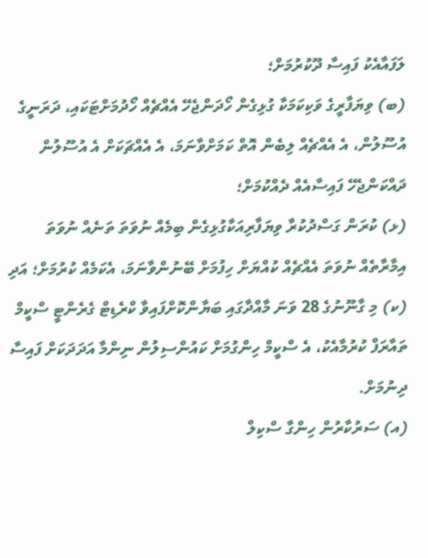ލަފައާއެކު ފައިސާ ދޫކުރުމަށް؛
(ބ) ވިޔަފާރީގެ ވަކިކަމަކާ ގުޅިގެން ހޯދަންޖެހޭ އެއްޗެއް ހޯދުމަށްޓަކައި، ދަރަނީގެ އުސޫލުން، އެ އެއްޗެއް ލިބެން އޮތް ކަމަށްވާނަމަ، އެ އެއްޗަކަށް އެ އުސޫލުން ދައްކަންޖެހޭ ފައިސާއެއް ދެއްކުމަށް؛
(ޅ) ކުރަން ގަސްދުކުރާ ވިޔަފާރިއަކާގުޅިގެން ބިމެއް ނުވަތަ ތަނެއް ނުވަތަ އިމާރާތެއް ނުވަތަ އެއްޗެއް ކުއްޔަށް ހިފުމަށް ބޭނުންވާނަމަ، އެކަމެއް ކުރުމަށް؛ އަދި
(ކ) މި ގާނޫނުގެ 28 ވަނަ މާއްދާގައި ބަޔާންކޮށްފައިވާ ކްރެޑިޓް ގެރެންޓީ ސްކީމް ތައާރަފް ކުރުމާއެކު، އެ ސްކީމް ހިންގުމަށް ކައުންސިލުން ނިންމާ އަދަދަކަށް ފައިސާ ދިނުމަށް.
(އ) ސަރުކާރުން ހިންގާ ސްކިލް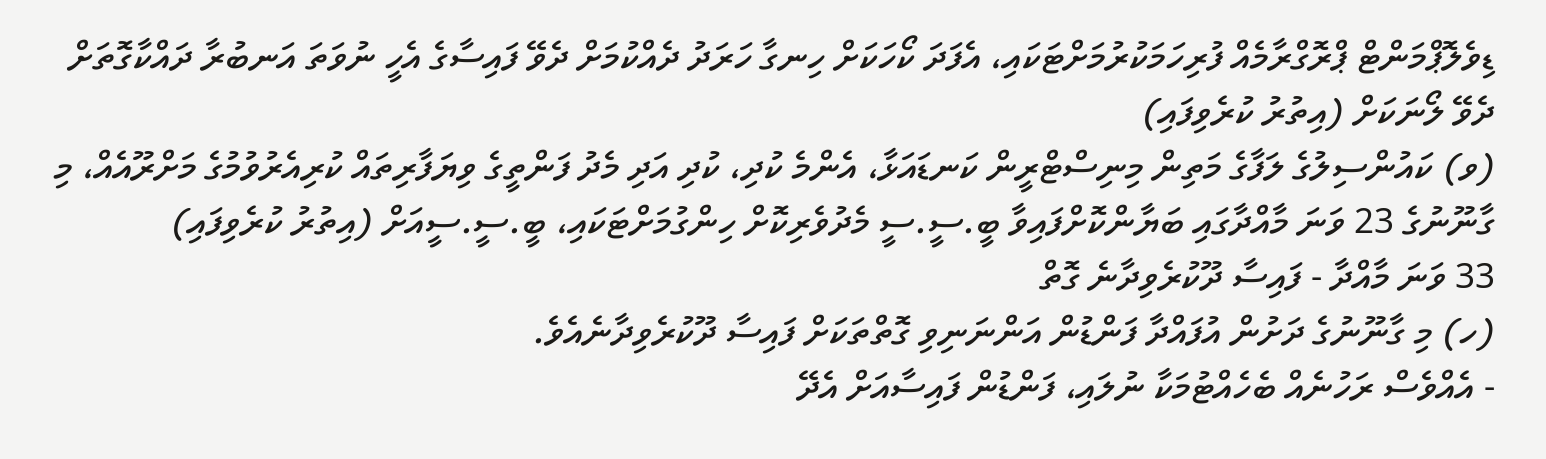ޑިވެލޮޕްމަންޓް ޕްރޮގްރާމެއް ފުރިހަމަކުރުމަށްޓަކައި، އެފަދަ ކޯހަކަށް ހިނގާ ހަރަދު ދެއްކުމަށް ދެވޭ ފައިސާގެ އެހީ ނުވަތަ އަނބުރާ ދައްކާގޮތަށް ދެވޭ ލޯނަކަށް (އިތުރު ކުރެވިފައި)
(ވ) ކައުންސިލުގެ ލަފާގެ މަތިން މިނިސްޓްރީން ކަނޑައަޅާ، އެންމެ ކުދި، ކުދި އަދި މެދު ފަންތީގެ ވިޔަފާރިތައް ކުރިއެރުވުމުގެ މަށްރޫއެއް، މި ގާނޫނުގެ 23 ވަނަ މާއްދާގައި ބަޔާންކޮށްފައިވާ ބީ.ސީ.ސީ މެދުވެރިކޮށް ހިންގުމަށްޓަކައި، ބީ.ސީ.ސީއަށް (އިތުރު ކުރެވިފައި)
33 ވަނަ މާއްދާ - ފައިސާ ދޫކުރެވިދާނެ ގޮތް
(ހ) މި ގާނޫނުގެ ދަށުން އުފައްދާ ފަންޑުން އަންނަނިވި ގޮތްތަކަށް ފައިސާ ދޫކުރެވިދާނެއެވެ.
- އެއްވެސް ރަހުނެއް ބެހެއްޓުމަކާ ނުލައި، ފަންޑުން ފައިސާއަށް އެދޭ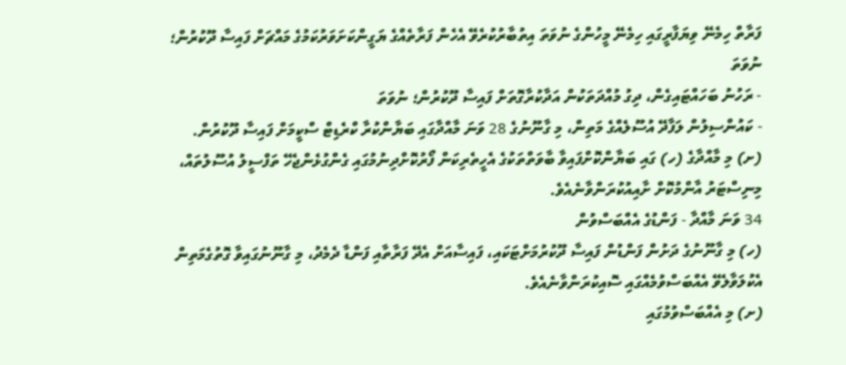ފަރާތް ހިމެނޭ ވިޔަފާރީގައި ހިމެނޭ މީހުންގެ ނުވަތަ އިތުބާރުކުރެވޭ އެހެން ފަރާތެއްގެ ޔަގީންކަށަވަރުކަމުގެ މައްޗަށް ފައިސާ ދޫކުރުން؛ ނުވަތަ
- ރަހުނު ބަހައްޓައިގެން، ދިގު މުއްދަތަކުން އަދާކުރާގޮތަށް ފައިސާ ދޫކުރުން؛ ނުވަތަ
- ކައުންސިލުން ލަފާދޭ އުސޫލެއްގެ މަތިން، މި ގާނޫނުގެ 28 ވަނަ މާއްދާގައި ބަޔާންކުރާ ކްރެޑިޓް ސްކީމަށް ފައިސާ ދޫކުރުން.
(ށ) މި މާއްދާގެ (ހ) ގައި ބަޔާންކޮށްފައިވާ ބާވަތްތަކުގެ އެހީތެރިކަން ފޯރުކޮށްދިނުމުގައި ގެންގުޅެންޖެހޭ ތަފްސީލު އުސޫލުތައް، މިނިސްޓަރު އާންމުކޮށް ށާއިއުކުރަންވާނެއެވެ.
34 ވަނަ މާއްދާ - ފަންޑުގެ އެއްބަސްވުން
(ހ) މި ގާނޫނުގެ ދަށުން ފަންޑުން ފައިސާ ދޫކުރުމަށްޓަކައި، ފައިސާއަށް އެދޭ ފަރާތާއި ފަންޑާ ދެމެދު، މި ގާނޫނުގައިވާ ގޮތުގެމަތިން އެކުލަވާލެވޭ އެއްބަސްވުމެއްގައި ސޮއިކުރަންވާނެއެވެ.
(ށ) މި އެއްބަސްވުމުގައި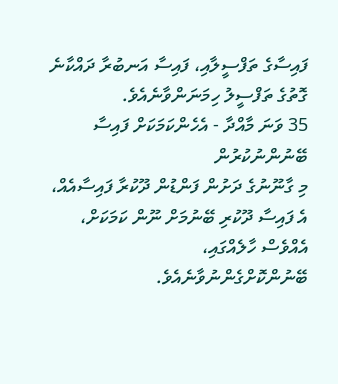ފައިސާގެ ތަފްސީލާއި، ފައިސާ އަނބުރާ ދައްކާނެ ގޮތުގެ ތަފްސީލު ހިމަނަންވާނެއެވެ.
35 ވަނަ މާއްދާ - އެހެންކަމަކަށް ފައިސާ ބޭނުންނުކުރުން
މި ގާނޫނުގެ ދަށުން ފަންޑުން ދޫކުރާ ފައިސާއެއް، އެ ފައިސާ ދޫކުރި ބޭނުމަށް ނޫން ކަމަކަށް، އެއްވެސް ހާލެއްގައި، ބޭނުންކޮށްގެންނުވާނެއެވެ.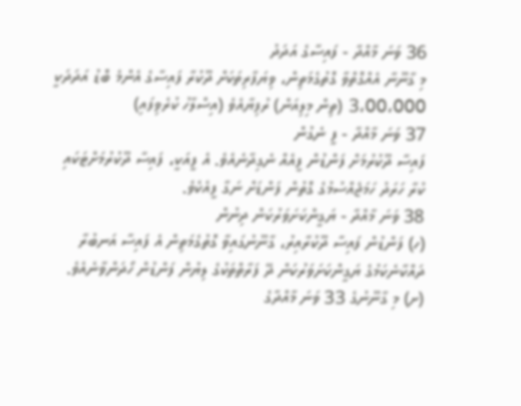36 ވަނަ މާއްދާ - ފައިސާގެ އަދަދު
މި ގާނޫނާ އެއްގޮތްވާ ގޮތުގެމަތިން، ވިޔަފާރިތަކަށް ދޫކުރާ ފައިސާގެ އެންމެ ބޮޑު އަދަދަކީ 3،00،000 (ތިން މިލިއަން) ރުފިޔާއެވެ (އިސްލާހު ކުރެވިފައި)
37 ވަނަ މާއްދާ - ފީ ނެގުން
ފައިސާ ދޫކުރުމަށް ފަންޑުން ފީއެއް ނެގިދާނެއެވެ. އެ ފީއަކީ، ފައިސާ ދޫކުރުމަށްޓަކައި ކުރާ ހަރަދު ހަމަޖެއްސުމުގެ ގޮތުން ފަންޑަށް ނަގާ ފީއެކެވެ.
38 ވަނަ މާއްދާ - ޔަގީންކަށަވަރުކަން ދިނުން
(ހ) ފަންޑުން ފައިސާ ދޫކުރާއިރު، ގާނޫނުގައިވާ ގޮތުގެމަތިން އެ ފައިސާ އަނބުރާ ދައްކާނެކަމުގެ ޔަގީންކަށަވަރުކަން ދޭ ފަރާތްތަކުގެ ލިޔުން ފަންޑުން ހޯދަންވާނެއެވެ.
(ށ) މި ގާނޫނުގެ 33 ވަނަ މާއްދާގެ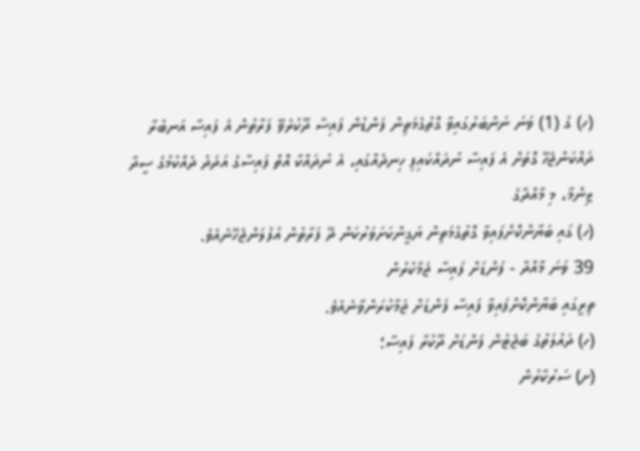(ހ) ގެ (1) ވަނަ ނަންބަރުގައިވާ ގޮތުގެމަތިން ފަންޑުން ފައިސާ ދޫކުރެވޭ ފަރާތުން އެ ފައިސާ އަނބުރާ ދައްކަންޖެހޭ ގޮތަށް އެ ފައިސާ ނުދައްކައިފި ހިނދެއްގައި، އެ ނުދައްކާ އޮތް ފައިސާގެ އަދަދު ދެއްކުމުގެ ސީދާ ޒިންމާ، މި މާއްދާގެ
(ހ) ގައި ބަޔާންކޮށްފައިވާ ގޮތުގެމަތިން ޔަގީންކަށަވަރުކަން ދޭ ފަރާތުން އުފުލަންޖެހޭނެއެވެ.
39 ވަނަ މާއްދާ - ފަންޑަށް ފައިސާ ޖަމާކުރުން
ތިރީގައި ބަޔާންކޮށްފައިވާ ފައިސާ ފަންޑަށް ޖަމާކުރަންވާނެއެވެ.
(ހ) ދައުލަތުގެ ބަޖެޓުން ފަންޑަށް ދޫކުރާ ފައިސާ؛
(ށ) ސަރުކާރުން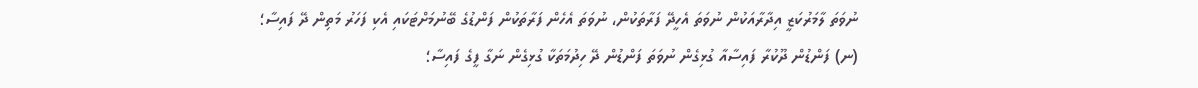ނުވަތަ ލާމަރުކަޒީ އިދާރާއަކުން ނުވަތަ އެހީދޭ ފަރާތަކުން، ނުވަތަ އެހެން ފަރާތަކުން ފަންޑުގެ ބޭނުމަށްޓަކައި އެކި ފަހަރު މަތިން ދޭ ފައިސާ؛
(ނ) ފަންޑުން ދޫކުރާ ފައިސާއާ ގުޅިގެން ނުވަތަ ފަންޑުން ދޭ ހިދުމަތަކާ ގުޅިގެން ނަގާ ފީގެ ފައިސާ؛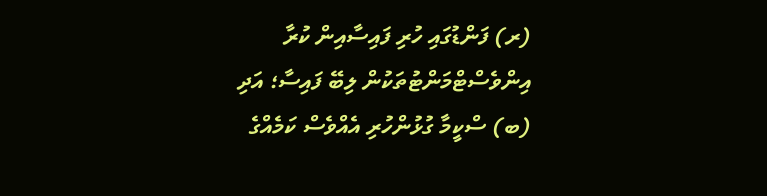(ރ) ފަންޑުގައި ހުރި ފައިސާއިން ކުރާ އިންވެސްޓްމަންޓުތަކުން ލިބޭ ފައިސާ؛ އަދި
(ބ) ސްކީމާ ގުޅުންހުރި އެއްވެސް ކަމެއްގެ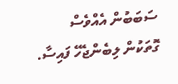ސަބަބުން އެއްވެސް ގޮތަކުން ލިބެންޖެހޭ ފައިސާ.